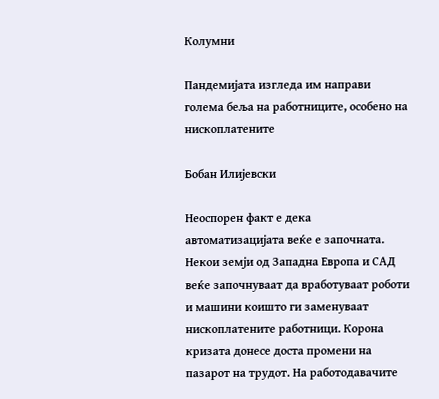Колумни

Пандемијата изгледа им направи голема беља на работниците, особено на нископлатените

Бобан Илијевски

Неоспорен факт е дека автоматизацијата веќе е започната. Некои земји од Западна Европа и САД веќе започнуваат да вработуваат роботи и машини коишто ги заменуваат нископлатените работници. Корона кризата донесе доста промени на пазарот на трудот. На работодавачите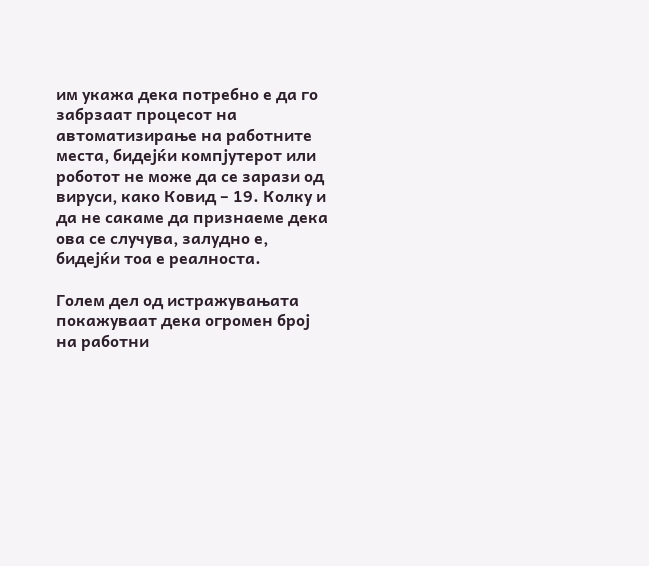им укажа дека потребно е да го забрзаат процесот на автоматизирање на работните места, бидејќи компјутерот или роботот не може да се зарази од вируси, како Ковид – 19. Колку и да не сакаме да признаеме дека ова се случува, залудно е, бидејќи тоа е реалноста.

Голем дел од истражувањата покажуваат дека огромен број на работни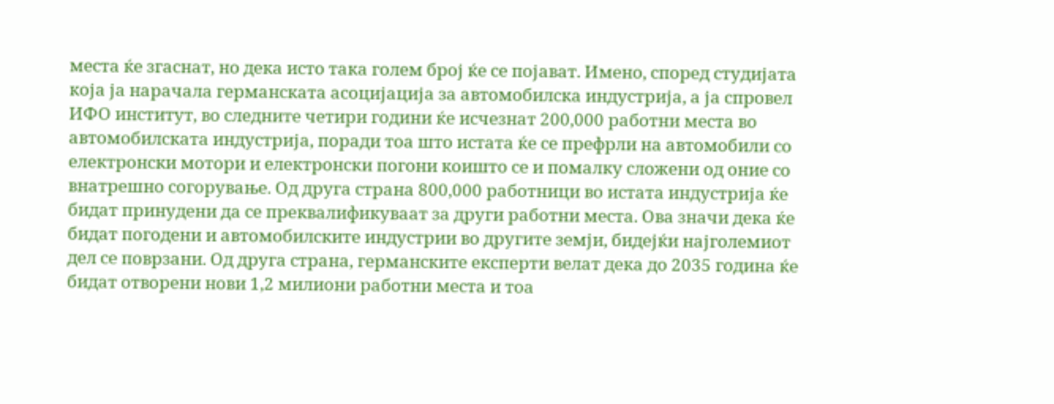места ќе згаснат, но дека исто така голем број ќе се појават. Имено, според студијата која ја нарачала германската асоцијација за автомобилска индустрија, а ја спровел ИФО институт, во следните четири години ќе исчезнат 200,000 работни места во автомобилската индустрија, поради тоа што истата ќе се префрли на автомобили со електронски мотори и електронски погони коишто се и помалку сложени од оние со внатрешно согорување. Од друга страна 800,000 работници во истата индустрија ќе бидат принудени да се преквалификуваат за други работни места. Ова значи дека ќе бидат погодени и автомобилските индустрии во другите земји, бидејќи најголемиот дел се поврзани. Од друга страна, германските експерти велат дека до 2035 година ќе бидат отворени нови 1,2 милиони работни места и тоа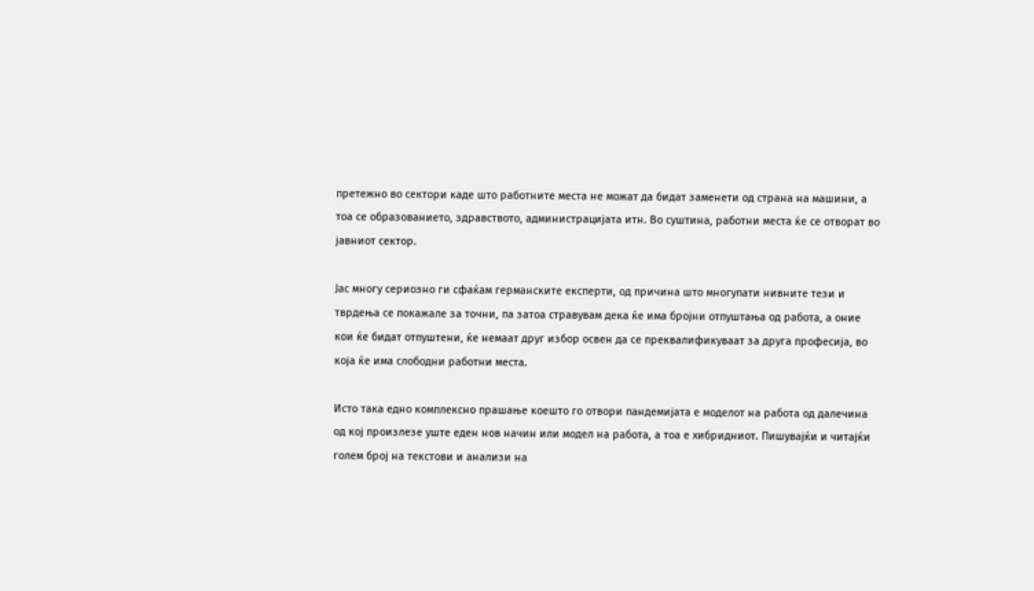претежно во сектори каде што работните места не можат да бидат заменети од страна на машини, а тоа се образованието, здравството, администрацијата итн. Во суштина, работни места ќе се отворат во јавниот сектор.

Јас многу сериозно ги сфаќам германските експерти, од причина што многупати нивните тези и тврдења се покажале за точни, па затоа стравувам дека ќе има бројни отпуштања од работа, а оние кои ќе бидат отпуштени, ќе немаат друг избор освен да се преквалификуваат за друга професија, во која ќе има слободни работни места.

Исто така едно комплексно прашање коешто го отвори пандемијата е моделот на работа од далечина од кој произлезе уште еден нов начин или модел на работа, а тоа е хибридниот. Пишувајќи и читајќи голем број на текстови и анализи на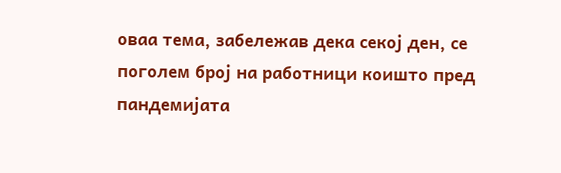оваа тема, забележав дека секој ден, се поголем број на работници коишто пред пандемијата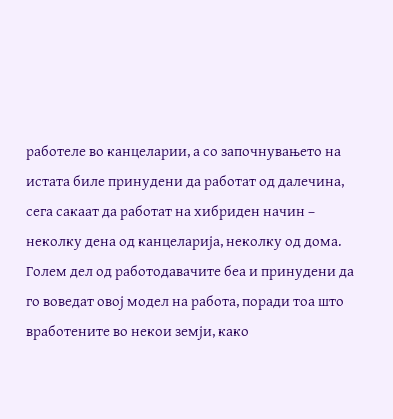работеле во канцеларии, а со започнувањето на истата биле принудени да работат од далечина, сега сакаат да работат на хибриден начин – неколку дена од канцеларија, неколку од дома. Голем дел од работодавачите беа и принудени да го воведат овој модел на работа, поради тоа што вработените во некои земји, како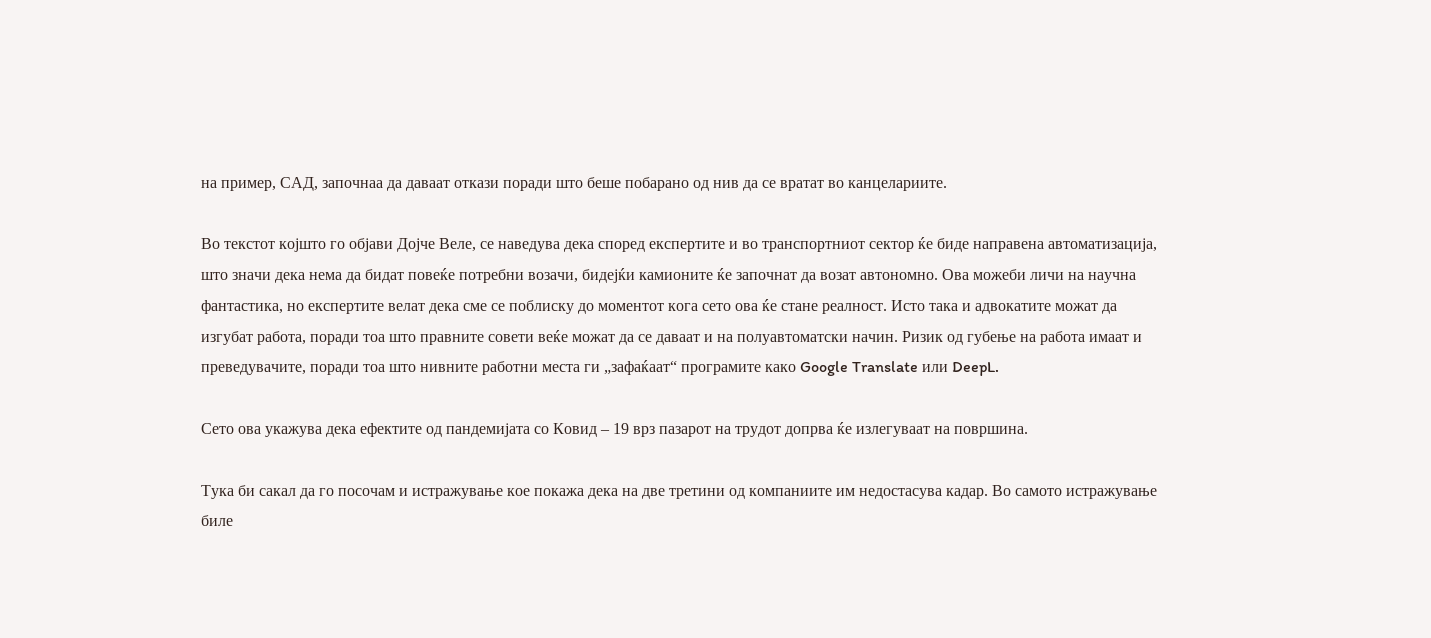на пример, САД, започнаа да даваат откази поради што беше побарано од нив да се вратат во канцелариите.

Во текстот којшто го објави Дојче Веле, се наведува дека според експертите и во транспортниот сектор ќе биде направена автоматизација, што значи дека нема да бидат повеќе потребни возачи, бидејќи камионите ќе започнат да возат автономно. Ова можеби личи на научна фантастика, но експертите велат дека сме се поблиску до моментот кога сето ова ќе стане реалност. Исто така и адвокатите можат да изгубат работа, поради тоа што правните совети веќе можат да се даваат и на полуавтоматски начин. Ризик од губење на работа имаат и преведувачите, поради тоа што нивните работни места ги „зафаќаат“ програмите како Google Translate или DeepL.

Сето ова укажува дека ефектите од пандемијата со Ковид – 19 врз пазарот на трудот допрва ќе излегуваат на површина.

Тука би сакал да го посочам и истражување кое покажа дека на две третини од компаниите им недостасува кадар. Во самото истражување биле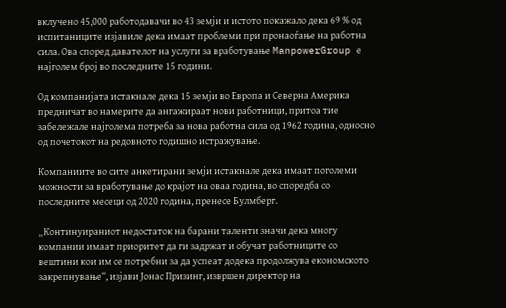вклучено 45,000 работодавачи во 43 земји и истото покажало дека 69 % од испитаниците изјавиле дека имаат проблеми при пронаоѓање на работна сила. Ова според давателот на услуги за вработување ManpowerGroup е најголем број во последните 15 години.

Од компанијата истакнале дека 15 земји во Европа и Северна Америка предничат во намерите да ангажираат нови работници, притоа тие забележале најголема потреба за нова работна сила од 1962 година, односно од почетокот на редовното годишно истражување.

Компаниите во сите анкетирани земји истакнале дека имаат поголеми можности за вработување до крајот на оваа година, во споредба со последните месеци од 2020 година, пренесе Булмберг.

„Континуираниот недостаток на барани таленти значи дека многу компании имаат приоритет да ги задржат и обучат работниците со вештини кои им се потребни за да успеат додека продолжува економското закрепнување“, изјави Јонас Призинг, извршен директор на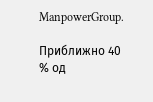ManpowerGroup.

Приближно 40 % од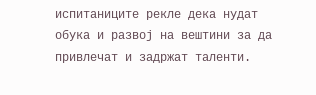испитаниците рекле дека нудат обука и развој на вештини за да привлечат и задржат таленти.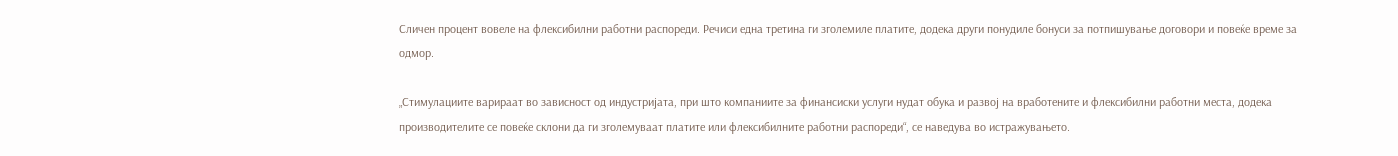Сличен процент вовеле на флексибилни работни распореди. Речиси една третина ги зголемиле платите, додека други понудиле бонуси за потпишување договори и повеќе време за одмор.

„Стимулациите варираат во зависност од индустријата, при што компаниите за финансиски услуги нудат обука и развој на вработените и флексибилни работни места, додека производителите се повеќе склони да ги зголемуваат платите или флексибилните работни распореди“, се наведува во истражувањето.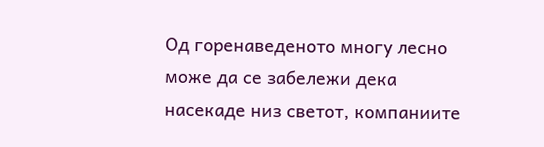Од горенаведеното многу лесно може да се забележи дека насекаде низ светот, компаниите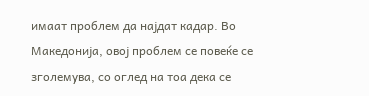имаат проблем да најдат кадар. Во Македонија, овој проблем се повеќе се зголемува, со оглед на тоа дека се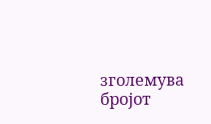зголемува бројот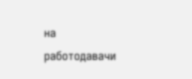на работодавачи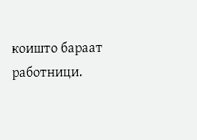коишто бараат работници.